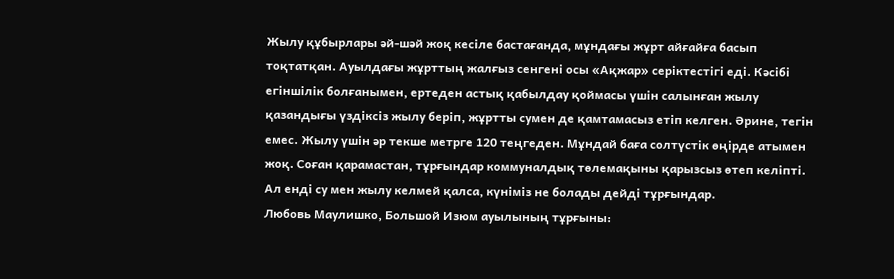Жылу құбырлары әй-шәй жоқ кесіле бастағанда, мұндағы жұрт айғайға басып тоқтатқан. Ауылдағы жұрттың жалғыз сенгені осы «Ақжар» серіктестігі еді. Кәсібі егіншілік болғанымен, ертеден астық қабылдау қоймасы үшін салынған жылу қазандығы үздіксіз жылу беріп, жұртты сумен де қамтамасыз етіп келген. Әрине, тегін емес. Жылу үшін әр текше метрге 120 теңгеден. Мұндай баға солтүстік өңірде атымен жоқ. Соған қарамастан, тұрғындар коммуналдық төлемақыны қарызсыз өтеп келіпті. Ал енді су мен жылу келмей қалса, күніміз не болады дейді тұрғындар.
Любовь Маулишко, Большой Изюм ауылының тұрғыны: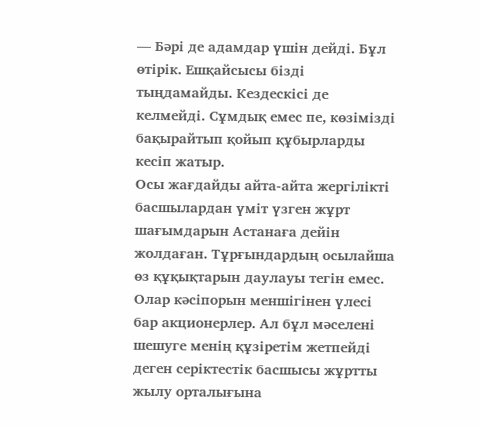— Бәрі де адамдар үшін дейді. Бұл өтірік. Ешқайсысы бізді тыңдамайды. Кездескісі де келмейді. Сұмдық емес пе, көзімізді бақырайтып қойып құбырларды кесіп жатыр.
Осы жағдайды айта-айта жергілікті басшылардан үміт үзген жұрт шағымдарын Астанаға дейін жолдаған. Тұрғындардың осылайша өз құқықтарын даулауы тегін емес. Олар кәсіпорын меншігінен үлесі бар акционерлер. Ал бұл мәселені шешуге менің құзіретім жетпейді деген серіктестік басшысы жұртты жылу орталығына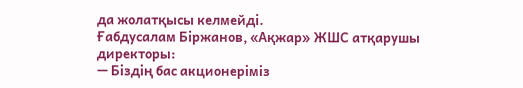да жолатқысы келмейді.
Ғабдусалам Біржанов, «Ақжар» ЖШС атқарушы директоры:
— Біздің бас акционеріміз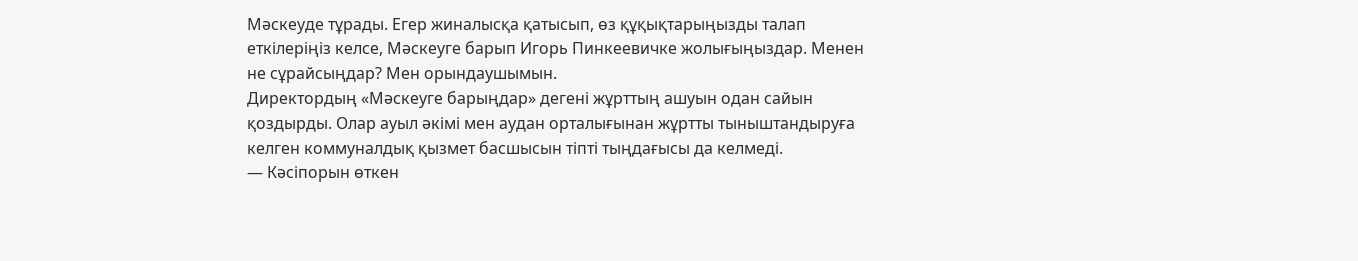Мәскеуде тұрады. Егер жиналысқа қатысып, өз құқықтарыңызды талап еткілеріңіз келсе, Мәскеуге барып Игорь Пинкеевичке жолығыңыздар. Менен не сұрайсыңдар? Мен орындаушымын.
Директордың «Мәскеуге барыңдар» дегені жұрттың ашуын одан сайын қоздырды. Олар ауыл әкімі мен аудан орталығынан жұртты тыныштандыруға келген коммуналдық қызмет басшысын тіпті тыңдағысы да келмеді.
— Кәсіпорын өткен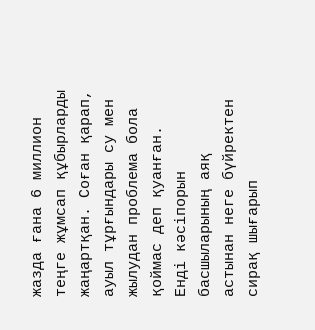жазда ғана 6 миллион теңге жұмсап құбырларды жаңартқан. Соған қарап, ауыл тұрғындары су мен жылудан проблема бола қоймас деп қуанған. Енді кәсіпорын басшыларының аяқ астынан неге бүйректен сирақ шығарып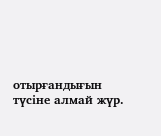отырғандығын түсіне алмай жүр.